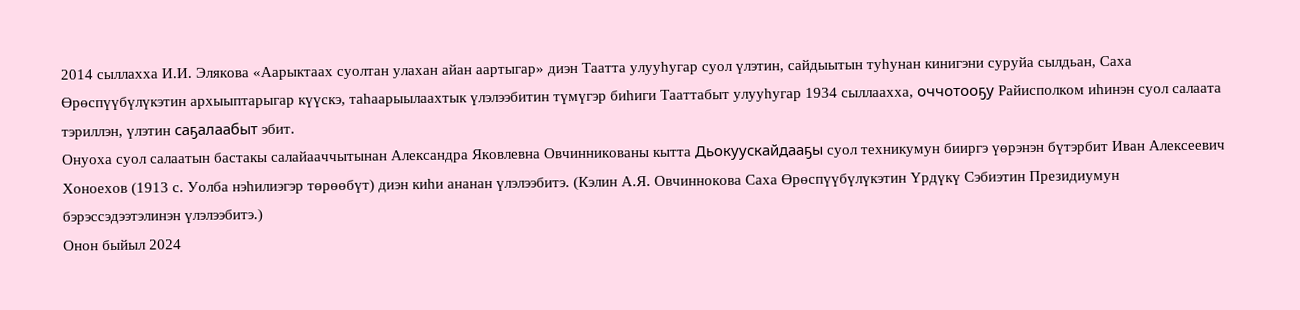2014 сыллахха И.И. Элякова «Аарыктаах суолтан улахан айан аартыгар» диэн Таатта улууһугар суол үлэтин, сайдыытын туһунан кинигэни суруйа сылдьан, Саха Өрөспүүбүлүкэтин архыыптарыгар күүскэ, таһаарыылаахтык үлэлээбитин түмүгэр биһиги Тааттабыт улууһугар 1934 сыллаахха, оччотооҕу Райисполком иһинэн суол салаата тэриллэн, үлэтин саҕалаабыт эбит.
Онуоха суол салаатын бастакы салайааччытынан Александра Яковлевна Овчинникованы кытта Дьокуускайдааҕы суол техникумун бииргэ үөрэнэн бүтэрбит Иван Алексеевич Хоноехов (1913 с. Уолба нэһилиэгэр төрөөбүт) диэн киһи ананан үлэлээбитэ. (Кэлин А.Я. Овчиннокова Саха Өрөспүүбүлүкэтин Үрдүкү Сэбиэтин Президиумун бэрэссэдээтэлинэн үлэлээбитэ.)
Онон быйыл 2024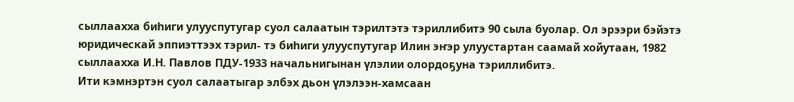сыллаахха биһиги улууспутугар суол салаатын тэрилтэтэ тэриллибитэ 90 сыла буолар. Ол эрээри бэйэтэ юридическай эппиэттээх тэрил- тэ биһиги улууспутугар Илин эҥэр улуустартан саамай хойутаан, 1982 сыллаахха И.Н. Павлов ПДУ-1933 начальнигынан үлэлии олордоҕуна тэриллибитэ.
Ити кэмнэртэн суол салаатыгар элбэх дьон үлэлээн-хамсаан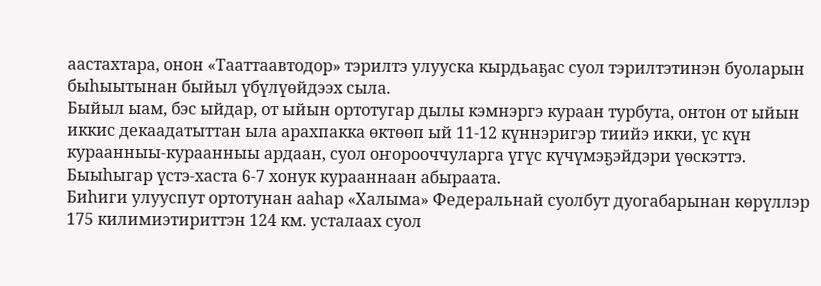аастахтара, онон «Тааттаавтодор» тэрилтэ улууска кырдьаҕас суол тэрилтэтинэн буоларын быһыытынан быйыл үбүлүөйдээх сыла.
Быйыл ыам, бэс ыйдар, от ыйын ортотугар дылы кэмнэргэ кураан турбута, онтон от ыйын иккис декаадатыттан ыла арахпакка өктөөп ый 11-12 күннэригэр тиийэ икки, үс күн кураанныы-кураанныы ардаан, суол оҥорооччуларга үгүс күчүмэҕэйдэри үөскэттэ. Быыһыгар үстэ-хаста 6-7 хонук курааннаан абыраата.
Биһиги улууспут ортотунан ааһар «Халыма» Федеральнай суолбут дуогабарынан көрүллэр 175 килимиэтириттэн 124 км. усталаах суол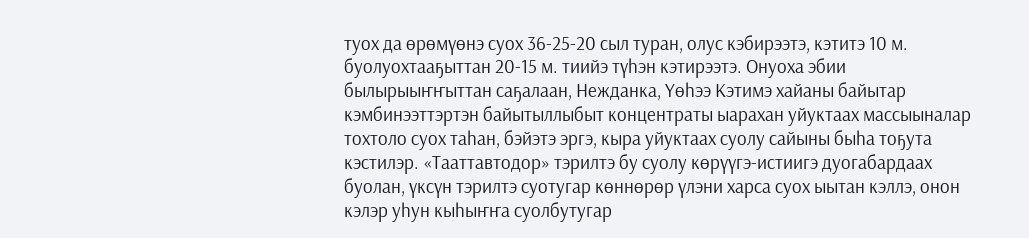туох да өрөмүөнэ суох 36-25-20 сыл туран, олус кэбирээтэ, кэтитэ 10 м. буолуохтааҕыттан 20-15 м. тиийэ түһэн кэтирээтэ. Онуоха эбии былырыыҥҥыттан саҕалаан, Нежданка, Үөһээ Кэтимэ хайаны байытар кэмбинээттэртэн байытыллыбыт концентраты ыарахан уйуктаах массыыналар тохтоло суох таһан, бэйэтэ эргэ, кыра уйуктаах суолу сайыны быһа тоҕута кэстилэр. «Тааттавтодор» тэрилтэ бу суолу көрүүгэ-истиигэ дуогабардаах буолан, үксүн тэрилтэ суотугар көннөрөр үлэни харса суох ыытан кэллэ, онон кэлэр уһун кыһыҥҥа суолбутугар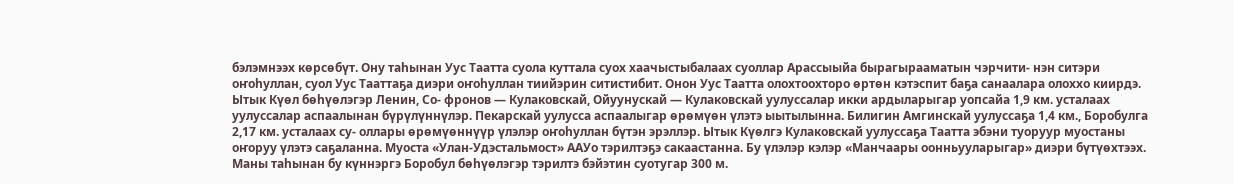бэлэмнээх көрсөбүт. Ону таһынан Уус Таатта суола куттала суох хаачыстыбалаах суоллар Арассыыйа бырагырааматын чэрчити- нэн ситэри оҥоһуллан, суол Уус Тааттаҕа диэри оҥоһуллан тиийэрин ситистибит. Онон Уус Таатта олохтоохторо өртөн кэтэспит баҕа санаалара олоххо киирдэ.
Ытык Күөл бөһүөлэгэр Ленин, Со- фронов — Кулаковскай, Ойуунускай — Кулаковскай уулуссалар икки ардыларыгар уопсайа 1,9 км. усталаах уулуссалар аспаалынан бүрүлүннүлэр. Пекарскай уулусса аспаалыгар өрөмүөн үлэтэ ыытылынна. Билигин Амгинскай уулуссаҕа 1,4 км., Боробулга 2,17 км. усталаах су- оллары өрөмүөннүүр үлэлэр оҥоһуллан бүтэн эрэллэр. Ытык Күөлгэ Кулаковскай уулуссаҕа Таатта эбэни туоруур муостаны оҥоруу үлэтэ саҕаланна. Муоста «Улан-Удэстальмост» ААУо тэрилтэҕэ сакаастанна. Бу үлэлэр кэлэр «Манчаары оонньууларыгар» диэри бүтүөхтээх.
Маны таһынан бу күннэргэ Боробул бөһүөлэгэр тэрилтэ бэйэтин суотугар 300 м.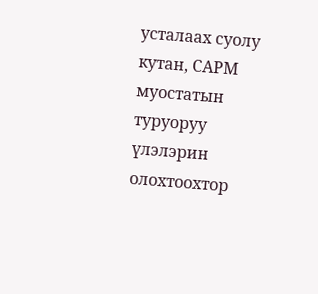усталаах суолу кутан, САРМ муостатын туруоруу үлэлэрин олохтоохтор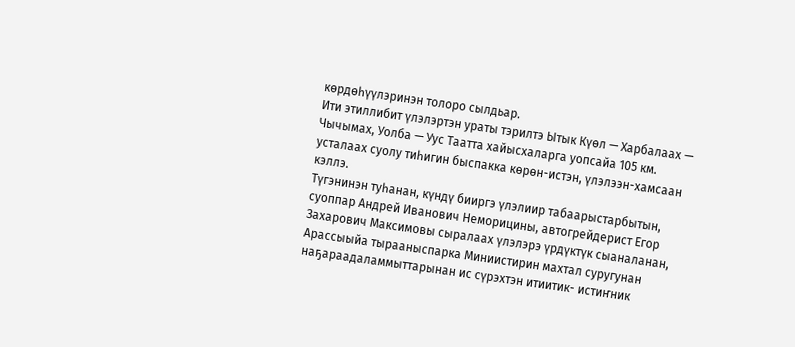көрдөһүүлэринэн толоро сылдьар.
Ити этиллибит үлэлэртэн ураты тэрилтэ Ытык Күөл — Харбалаах — Чычымах, Уолба — Уус Таатта хайысхаларга уопсайа 105 км. усталаах суолу тиһигин быспакка көрөн-истэн, үлэлээн-хамсаан кэллэ.
Түгэнинэн туһанан, күндү бииргэ үлэлиир табаарыстарбытын, суоппар Андрей Иванович Неморицины, автогрейдерист Егор Захарович Максимовы сыралаах үлэлэрэ үрдүктүк сыаналанан, Арассыыйа тырааныспарка Миниистирин махтал суругунан наҕараадаламмыттарынан ис сүрэхтэн итиитик- истиҥник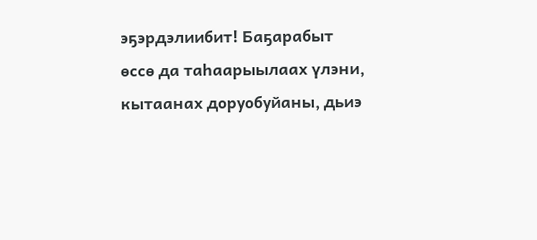эҕэрдэлиибит! Баҕарабыт өссө да таһаарыылаах үлэни, кытаанах доруобуйаны, дьиэ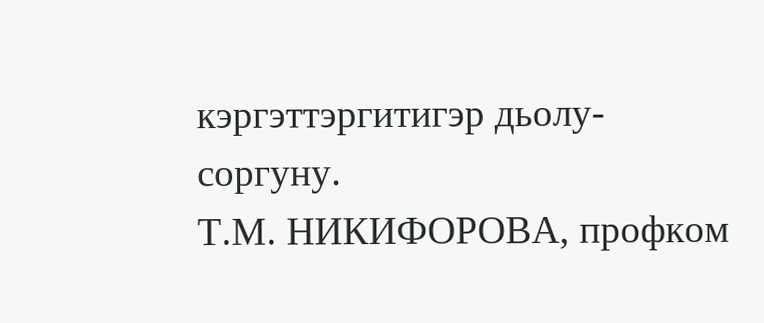кэргэттэргитигэр дьолу- соргуну.
Т.М. НИКИФОРОВА, профком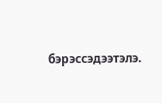бэрэссэдээтэлэ.